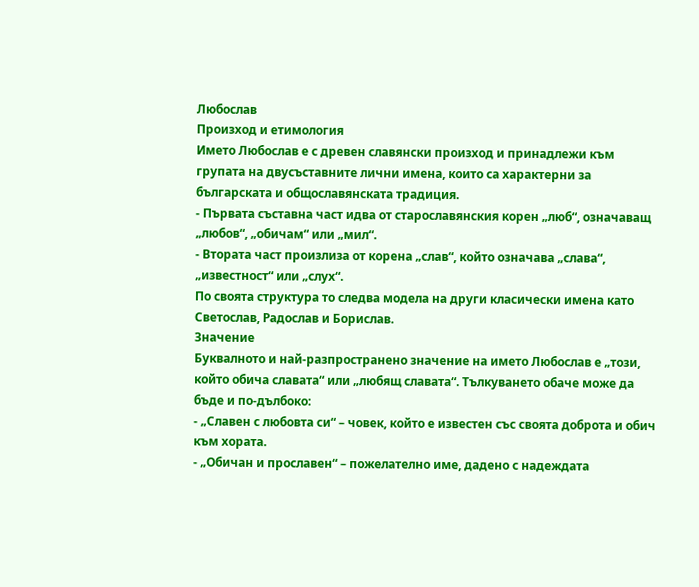Любослав
Произход и етимология
Името Любослав е с древен славянски произход и принадлежи към групата на двусъставните лични имена, които са характерни за българската и общославянската традиция.
- Първата съставна част идва от старославянския корен „люб“, означаващ „любов“, „обичам“ или „мил“.
- Втората част произлиза от корена „слав“, който означава „слава“, „известност“ или „слух“.
По своята структура то следва модела на други класически имена като Светослав, Радослав и Борислав.
Значение
Буквалното и най-разпространено значение на името Любослав е „този, който обича славата“ или „любящ славата“. Тълкуването обаче може да бъде и по-дълбоко:
- „Славен с любовта си“ – човек, който е известен със своята доброта и обич към хората.
- „Обичан и прославен“ – пожелателно име, дадено с надеждата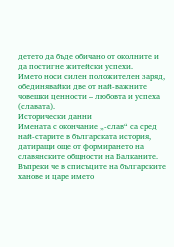детето да бъде обичано от околните и да постигне житейски успехи.
Името носи силен положителен заряд, обединявайки две от най-важните човешки ценности – любовта и успеха (славата).
Исторически данни
Имената с окончание „-слав“ са сред най-старите в българската история, датиращи още от формирането на славянските общности на Балканите. Въпреки че в списъците на българските ханове и царе името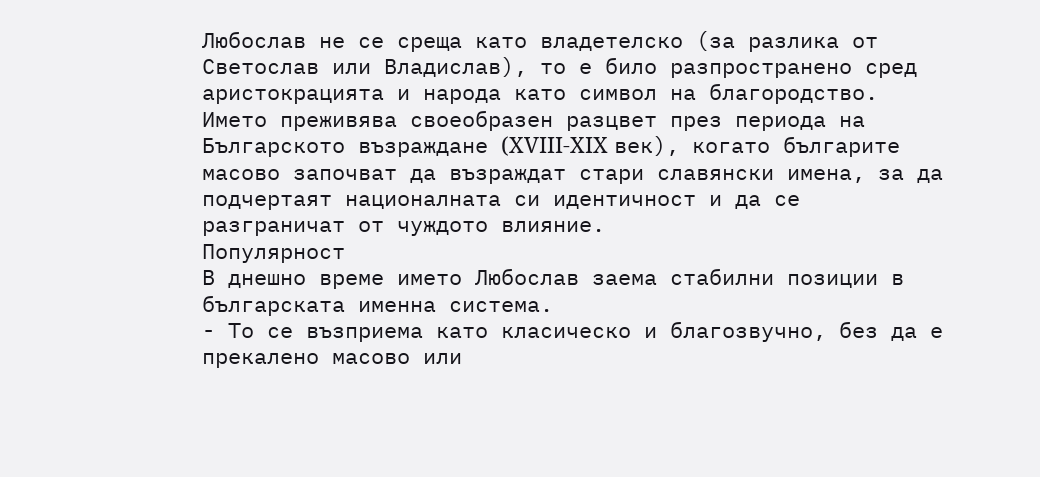Любослав не се среща като владетелско (за разлика от Светослав или Владислав), то е било разпространено сред аристокрацията и народа като символ на благородство.
Името преживява своеобразен разцвет през периода на Българското възраждане (XVIII-XIX век), когато българите масово започват да възраждат стари славянски имена, за да подчертаят националната си идентичност и да се разграничат от чуждото влияние.
Популярност
В днешно време името Любослав заема стабилни позиции в българската именна система.
- То се възприема като класическо и благозвучно, без да е прекалено масово или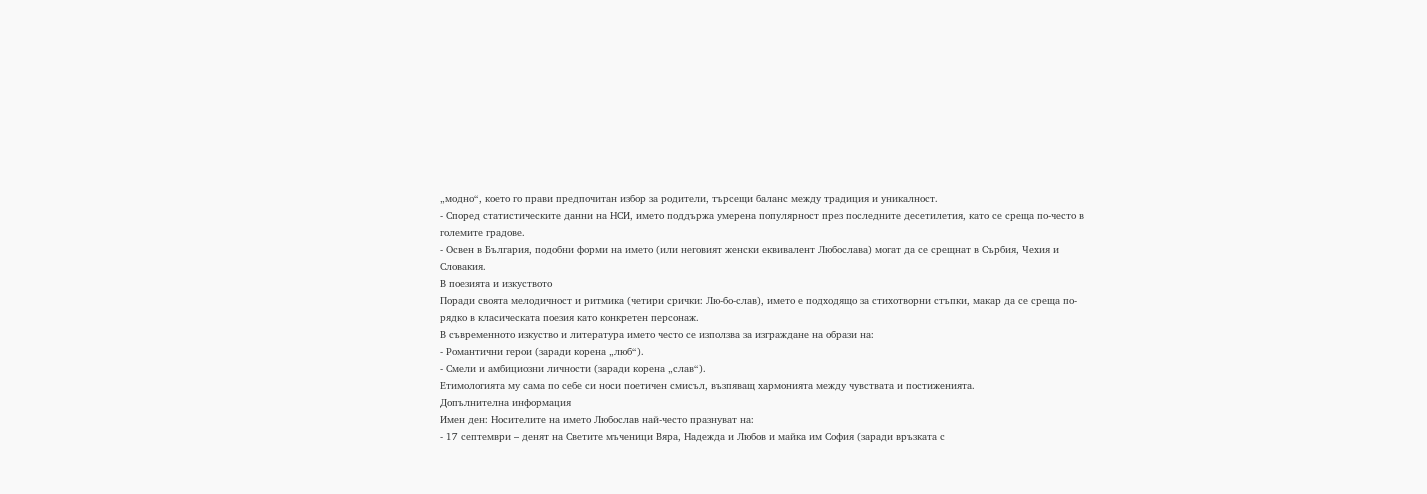„модно“, което го прави предпочитан избор за родители, търсещи баланс между традиция и уникалност.
- Според статистическите данни на НСИ, името поддържа умерена популярност през последните десетилетия, като се среща по-често в големите градове.
- Освен в България, подобни форми на името (или неговият женски еквивалент Любослава) могат да се срещнат в Сърбия, Чехия и Словакия.
В поезията и изкуството
Поради своята мелодичност и ритмика (четири срички: Лю-бо-слав), името е подходящо за стихотворни стъпки, макар да се среща по-рядко в класическата поезия като конкретен персонаж.
В съвременното изкуство и литература името често се използва за изграждане на образи на:
- Романтични герои (заради корена „люб“).
- Смели и амбициозни личности (заради корена „слав“).
Етимологията му сама по себе си носи поетичен смисъл, възпяващ хармонията между чувствата и постиженията.
Допълнителна информация
Имен ден: Носителите на името Любослав най-често празнуват на:
- 17 септември – денят на Светите мъченици Вяра, Надежда и Любов и майка им София (заради връзката с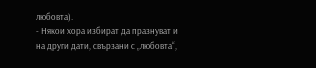любовта).
- Някои хора избират да празнуват и на други дати, свързани с „любовта“,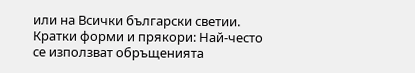или на Всички български светии.
Кратки форми и прякори: Най-често се използват обръщенията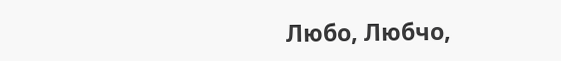Любо, Любчо,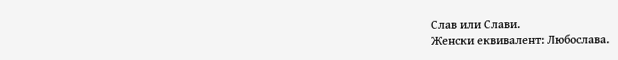Слав или Слави.
Женски еквивалент: Любослава.